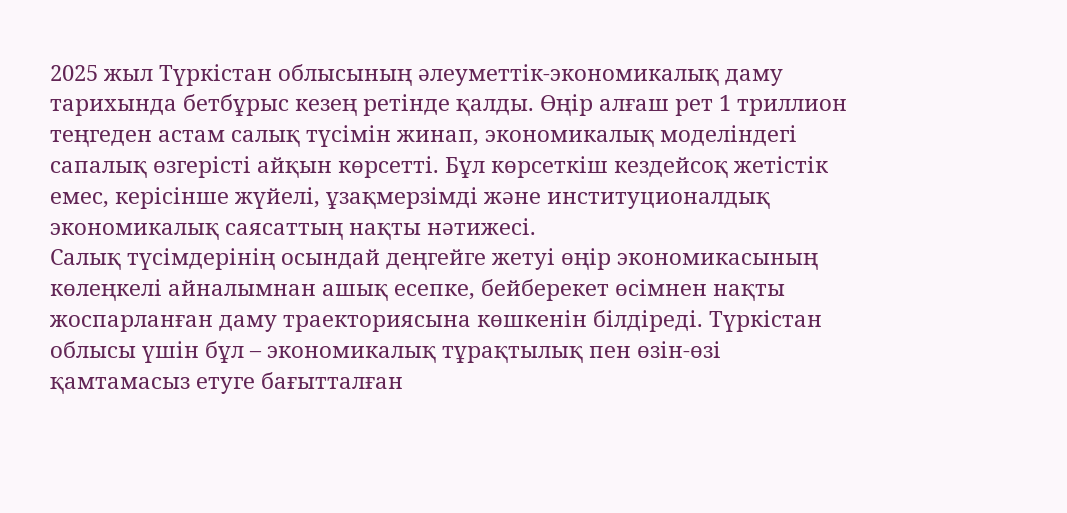2025 жыл Түркістан облысының әлеуметтік-экономикалық даму тарихында бетбұрыс кезең ретінде қалды. Өңір алғаш рет 1 триллион теңгеден астам салық түсімін жинап, экономикалық моделіндегі сапалық өзгерісті айқын көрсетті. Бұл көрсеткіш кездейсоқ жетістік емес, керісінше жүйелі, ұзақмерзімді және институционалдық экономикалық саясаттың нақты нәтижесі.
Салық түсімдерінің осындай деңгейге жетуі өңір экономикасының көлеңкелі айналымнан ашық есепке, бейберекет өсімнен нақты жоспарланған даму траекториясына көшкенін білдіреді. Түркістан облысы үшін бұл – экономикалық тұрақтылық пен өзін-өзі қамтамасыз етуге бағытталған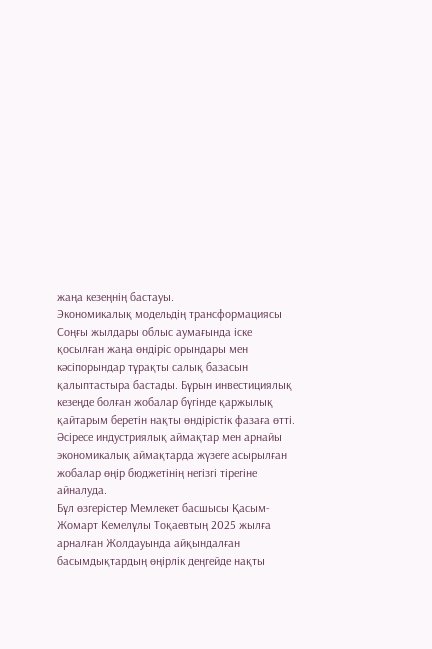жаңа кезеңнің бастауы.
Экономикалық модельдің трансформациясы
Соңғы жылдары облыс аумағында іске қосылған жаңа өндіріс орындары мен кәсіпорындар тұрақты салық базасын қалыптастыра бастады. Бұрын инвестициялық кезеңде болған жобалар бүгінде қаржылық қайтарым беретін нақты өндірістік фазаға өтті. Әсіресе индустриялық аймақтар мен арнайы экономикалық аймақтарда жүзеге асырылған жобалар өңір бюджетінің негізгі тірегіне айналуда.
Бұл өзгерістер Мемлекет басшысы Қасым-Жомарт Кемелұлы Тоқаевтың 2025 жылға арналған Жолдауында айқындалған басымдықтардың өңірлік деңгейде нақты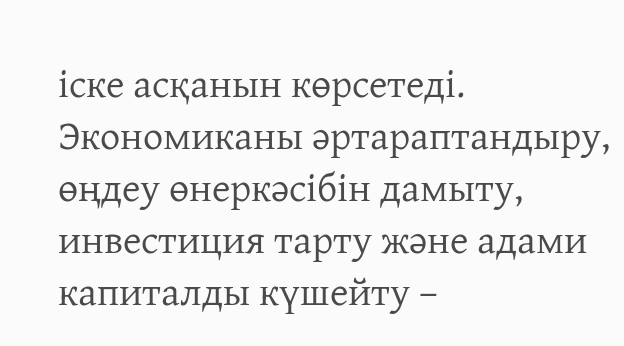іске асқанын көрсетеді. Экономиканы әртараптандыру, өңдеу өнеркәсібін дамыту, инвестиция тарту және адами капиталды күшейту –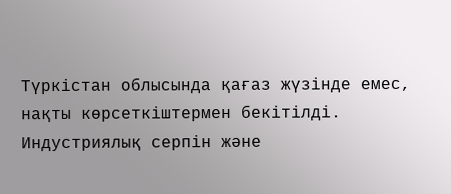Түркістан облысында қағаз жүзінде емес, нақты көрсеткіштермен бекітілді.
Индустриялық серпін және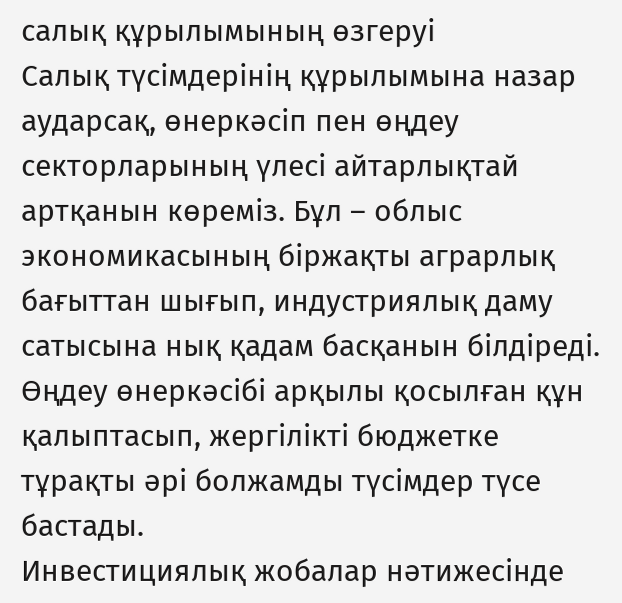салық құрылымының өзгеруі
Салық түсімдерінің құрылымына назар аударсақ, өнеркәсіп пен өңдеу секторларының үлесі айтарлықтай артқанын көреміз. Бұл – облыс экономикасының біржақты аграрлық бағыттан шығып, индустриялық даму сатысына нық қадам басқанын білдіреді. Өңдеу өнеркәсібі арқылы қосылған құн қалыптасып, жергілікті бюджетке тұрақты әрі болжамды түсімдер түсе бастады.
Инвестициялық жобалар нәтижесінде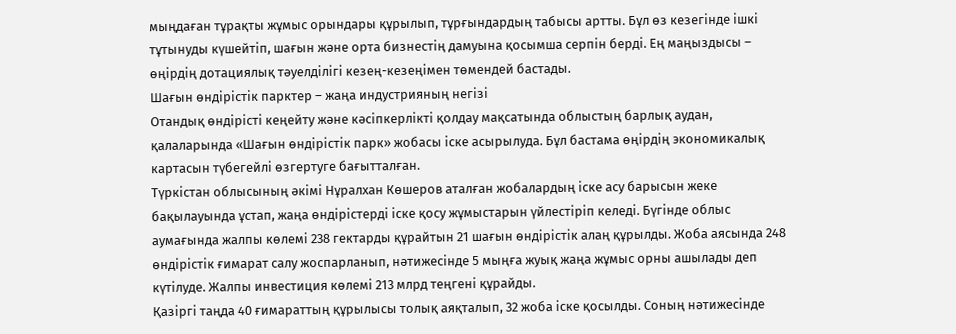мыңдаған тұрақты жұмыс орындары құрылып, тұрғындардың табысы артты. Бұл өз кезегінде ішкі тұтынуды күшейтіп, шағын және орта бизнестің дамуына қосымша серпін берді. Ең маңыздысы – өңірдің дотациялық тәуелділігі кезең-кезеңімен төмендей бастады.
Шағын өндірістік парктер – жаңа индустрияның негізі
Отандық өндірісті кеңейту және кәсіпкерлікті қолдау мақсатында облыстың барлық аудан, қалаларында «Шағын өндірістік парк» жобасы іске асырылуда. Бұл бастама өңірдің экономикалық картасын түбегейлі өзгертуге бағытталған.
Түркістан облысының әкімі Нұралхан Көшеров аталған жобалардың іске асу барысын жеке бақылауында ұстап, жаңа өндірістерді іске қосу жұмыстарын үйлестіріп келеді. Бүгінде облыс аумағында жалпы көлемі 238 гектарды құрайтын 21 шағын өндірістік алаң құрылды. Жоба аясында 248 өндірістік ғимарат салу жоспарланып, нәтижесінде 5 мыңға жуық жаңа жұмыс орны ашылады деп күтілуде. Жалпы инвестиция көлемі 213 млрд теңгені құрайды.
Қазіргі таңда 40 ғимараттың құрылысы толық аяқталып, 32 жоба іске қосылды. Соның нәтижесінде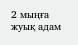2 мыңға жуық адам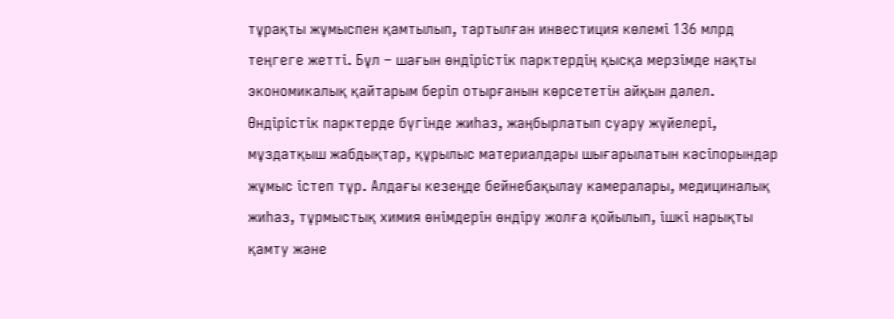тұрақты жұмыспен қамтылып, тартылған инвестиция көлемі 136 млрд теңгеге жетті. Бұл – шағын өндірістік парктердің қысқа мерзімде нақты экономикалық қайтарым беріп отырғанын көрсететін айқын дәлел.
Өндірістік парктерде бүгінде жиһаз, жаңбырлатып суару жүйелері, мұздатқыш жабдықтар, құрылыс материалдары шығарылатын кәсіпорындар жұмыс істеп тұр. Алдағы кезеңде бейнебақылау камералары, медициналық жиһаз, тұрмыстық химия өнімдерін өндіру жолға қойылып, ішкі нарықты қамту және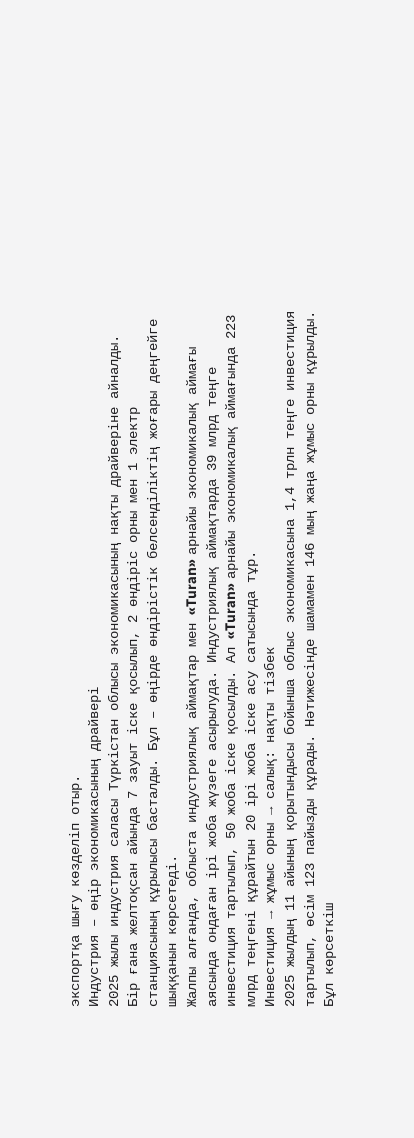экспортқа шығу көзделіп отыр.
Индустрия – өңір экономикасының драйвері
2025 жылы индустрия саласы Түркістан облысы экономикасының нақты драйверіне айналды. Бір ғана желтоқсан айында 7 зауыт іске қосылып, 2 өндіріс орны мен 1 электр станциясының құрылысы басталды. Бұл – өңірде өндірістік белсенділіктің жоғары деңгейге шыққанын көрсетеді.
Жалпы алғанда, облыста индустриялық аймақтар мен «Turan» арнайы экономикалық аймағы аясында ондаған ірі жоба жүзеге асырылуда. Индустриялық аймақтарда 39 млрд теңге инвестиция тартылып, 50 жоба іске қосылды. Ал «Turan» арнайы экономикалық аймағында 223 млрд теңгені құрайтын 20 ірі жоба іске асу сатысында тұр.
Инвестиция → жұмыс орны → салық: нақты тізбек
2025 жылдың 11 айының қорытындысы бойынша облыс экономикасына 1,4 трлн теңге инвестиция тартылып, өсім 123 пайызды құрады. Нәтижесінде шамамен 146 мың жаңа жұмыс орны құрылды. Бұл көрсеткіш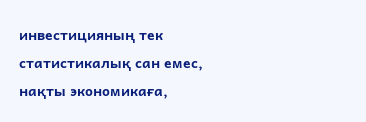инвестицияның тек статистикалық сан емес, нақты экономикаға,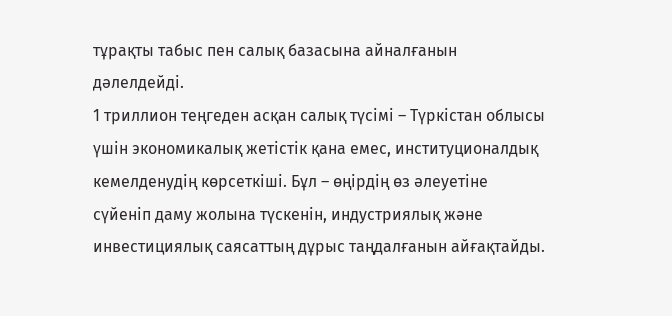тұрақты табыс пен салық базасына айналғанын дәлелдейді.
1 триллион теңгеден асқан салық түсімі – Түркістан облысы үшін экономикалық жетістік қана емес, институционалдық кемелденудің көрсеткіші. Бұл – өңірдің өз әлеуетіне сүйеніп даму жолына түскенін, индустриялық және инвестициялық саясаттың дұрыс таңдалғанын айғақтайды.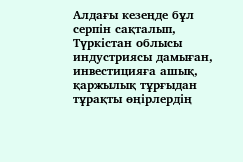Алдағы кезеңде бұл серпін сақталып, Түркістан облысы индустриясы дамыған, инвестицияға ашық, қаржылық тұрғыдан тұрақты өңірлердің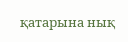қатарына нық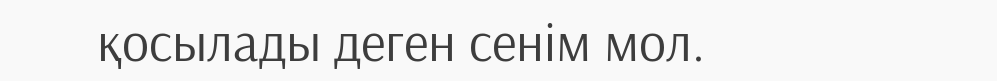қосылады деген сенім мол.